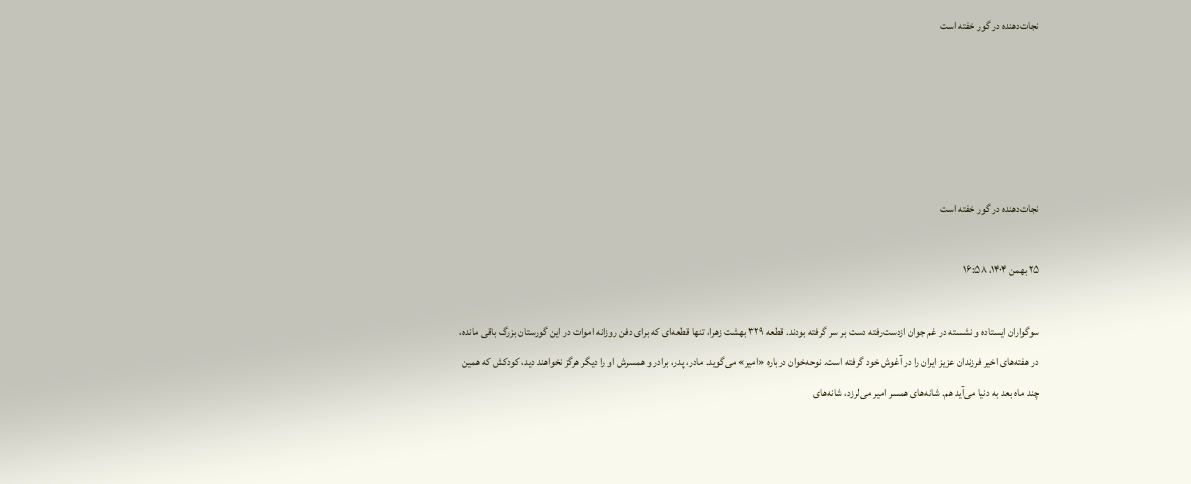نجات‌دهنده در گور خفته است





نجات‌دهنده در گور خفته است

۲۵ بهمن ۱۴۰۴، ۱۶:۵۸

سوگواران ایستاده و نشسته‌ در غم جوان ازدست‌رفته دست بر سر گرفته بودند. قطعه ۳۲۹ بهشت زهرا، تنها قطعه‌ای که برای دفن روزانه اموات در این گورستان بزرگ باقی مانده‌، در هفته‌های اخیر فرزندان عزیز ایران را در آغوش خود گرفته است. نوحه‌خوان درباره «امیر» می‌گوید. مادر،‌ پدر،‌ برادر و همسرش او را دیگر هرگز نخواهند دید، کودکش که همین چند ماه بعد به دنیا می‌آید هم. شانه‌های همسر امیر می‌لرزد،‌ شانه‌های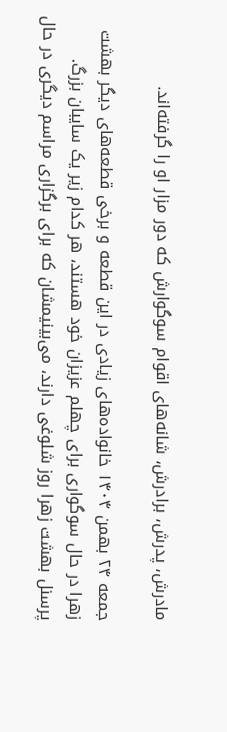مادرش، پدرش،‌ برادرش،‌ شانه‌های اقوام سوگوارش که دور مزار او را گرفته‌اند.

جمعه ۲۴ بهمن ۱۴۰۴ خانواده‌های زیادی در این قطعه و برخی قطعه‌های دیگر بهشت زهرا در حال سوگواری برای چهلم عزیزان خود هستند، هر کدام زیر یک سایبان بزرگ. پرسنل بهشت زهرا روز شلوغی دارند،‌ می‌بینیمشان که برای برگزاری مراسم دیگری در حال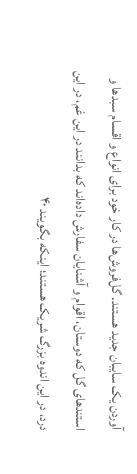آوردن یک سایبان جدید هستند. گل‌فروش‌ها در کار خود برای انواع و اقسام سبدها و استندهای گل که دوستان، اقوام و آشنایان سفارش داده‌اند که بدانند در این غم، در این درد، در این اندوه بزرگ شریک هستند؛ اینکه بگویند ۴۰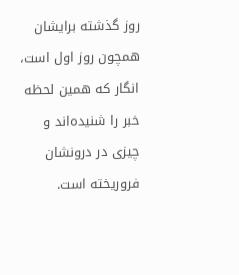روز گذشته برایشان همچون روز اول است، انگار که همین لحظه خبر را شنیده‌اند و چیزی در درونشان فروریخته است.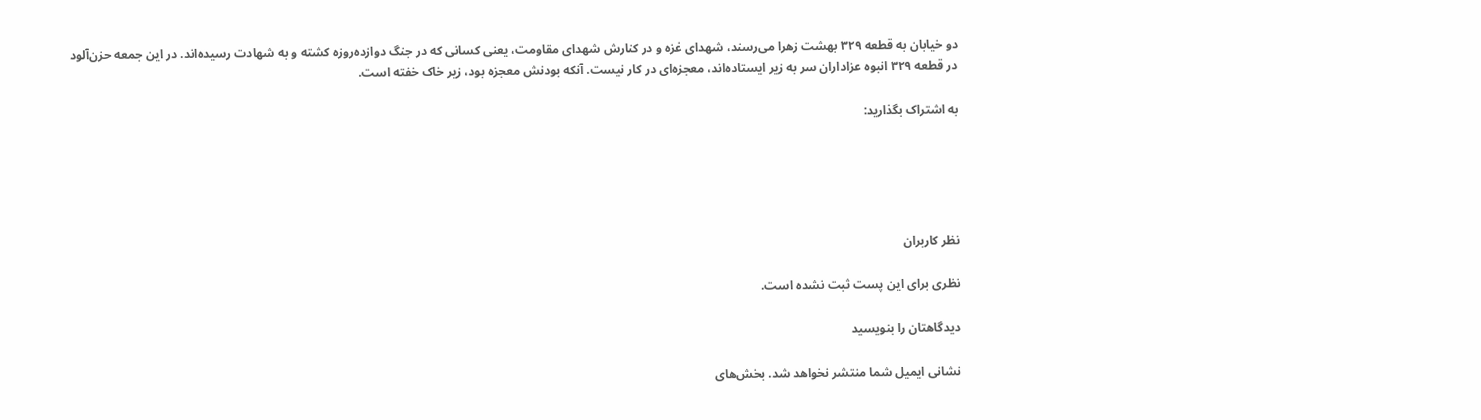دو خیابان به قطعه ۳۲۹ بهشت زهرا می‌رسند،‌ شهدای غزه و در کنارش شهدای مقاومت، یعنی کسانی که در جنگ دوازده‌روزه کشته و به شهادت رسیده‌اند. در این جمعه حزن‌آلود در قطعه ۳۲۹ انبوه عزاداران سر به زیر ایستاده‌اند، معجزه‌ای در کار نیست. آنکه بودنش معجزه بود، زیر خاک خفته است.

به اشتراک بگذارید:





نظر کاربران

نظری برای این پست ثبت نشده است.

دیدگاهتان را بنویسید

نشانی ایمیل شما منتشر نخواهد شد. بخش‌های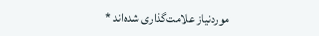موردنیاز علامت‌گذاری شده‌اند *